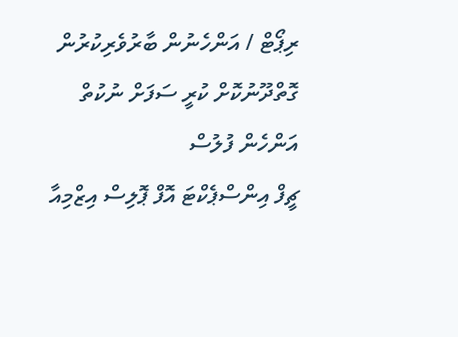ރިޕޯޓް / އަންހެނުން ބާރުވެރިކުރުން
ގޮތްދޫނުކޮށް ކުރީ ސަފަށް ނުކުތް އަންހެން ފުލުސް
ޗީފް އިންސްޕެކްޓަ އޮފް ޕޮލިސް އިޒްމިއާ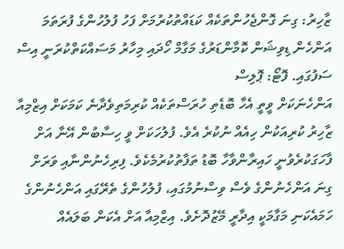ޒާހިރު: ގިނަ ގޮންޖެހުންތަކެއް ކަޑައްތުކުރުމަށް ފަހު ފުލުހުންގެ ފުރަތަމަ އަންހެން ޑިވިޝަން ކޮމާންޑަރުގެ މަގާމް ހޯދައި މިހާރު މަސައްކަތްކުރަނީ އިސް ސަފުގައި. ފޮޓޯ: ޕޮލިސް
އަންހެނަކަށް ވީތީ އެހާ ބޮޑެތި ހުރަސްތަކެއް ކުރިމަތިވެދާނެ ކަމަކަށް އިޒްމިއާ ޒާހިރު ކުރިއަކުން ހިއެއް ނުކުރެ އެވެ. ފުލުހަކަށް ވީ ހިސާބުން އޭނާ އަށް ފާހަގަކުރެވުނީ ހައިރާންވާހާ ބޮޑު ތަފާތުކުރުމެކެވެ. ފިރިހެނުންނާއި ވަރަށް ގިނަ އަންހެނުންގެ ވެސް ވިސްނުމުގައި، ފުލުހުންގެ ތެރޭގައި އަންހެނުންގެ ހަމައެކަނި މަގާމަކީ އިދާރީ މޭޒުދޮށެވެ. އިޒްމިއާ އަށް އެކަން ބަލައެއް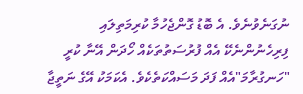ނުގަނެވުނެވެ. އެ ބޮޑު ގޮންޖެހުމާ ކުރިމަތިލައި ފިރިހެނުންނެކޭ އެއް ފުރުސަތުތަކެއް ހޯދަން އޭނާ ކުރީ "ހަނގުރާމަ"އެއް ފަދަ މަސައްކަތެކެވެ. އެކަމަކު އޭގެ ނަތީޖާ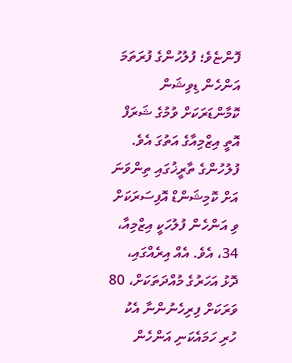ފޮންޏެވެ؛ ފުލުހުންގެ ފުރަތަމަ އަންހެން ޑިވިޝަން ކޮމާންޑަރަކަށް ވުމުގެ ޝަރަފް އޮތީ އިޒްމިއާގެ އަތުގަ އެވެ.
ފުލުހުންގެ ތާރީޚުގައި ތިންވަނަ އަށް ކޮމިޝަންޑް އޮފިސަރަކަށް ވި އަންހެން ފުލުހަކީ އިޒްމިއާ، 34، އެވެ. އެއް އިރެއްގައި، ދޮޅު އަހަރުގެ މުއްދަތަކަށް، 80 ވަރަކަށް ފިރިހެނުންނާ އެކު ހުރި ހަމައެކަނި އަންހެން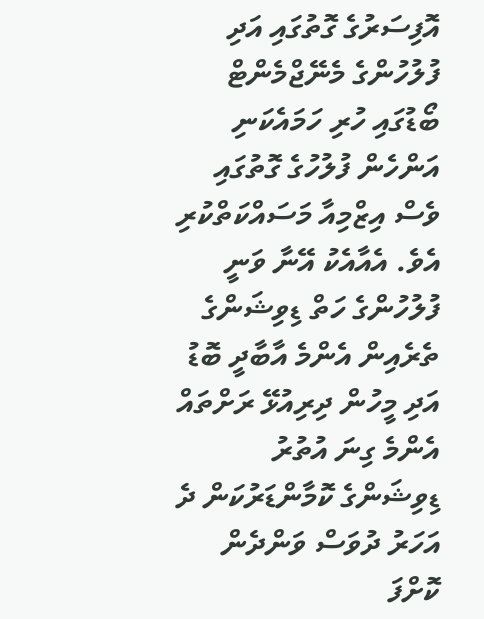އޮފިސަރުގެ ގޮތުގައި އަދި ފުލުހުންގެ މެނޭޖްމެންޓް ބޯޑުގައި ހުރި ހަމައެކަނި އަންހެން ފުލުހުގެ ގޮތުގައި ވެސް އިޒްމިއާ މަސައްކަތްކުރި އެވެ. އެއާއެކު އޭނާ ވަނީ ފުލުހުންގެ ހަތް ޑިވިޝަންގެ ތެރެއިން އެންމެ އާބާދީ ބޮޑު އަދި މީހުން ދިރިއުޅޭ ރަށްތައް އެންމެ ގިނަ އުތުރު ޑިވިޝަންގެ ކޮމާންޑަރުކަން ދެ އަހަރު ދުވަސް ވަންދެން ކޮށްފަ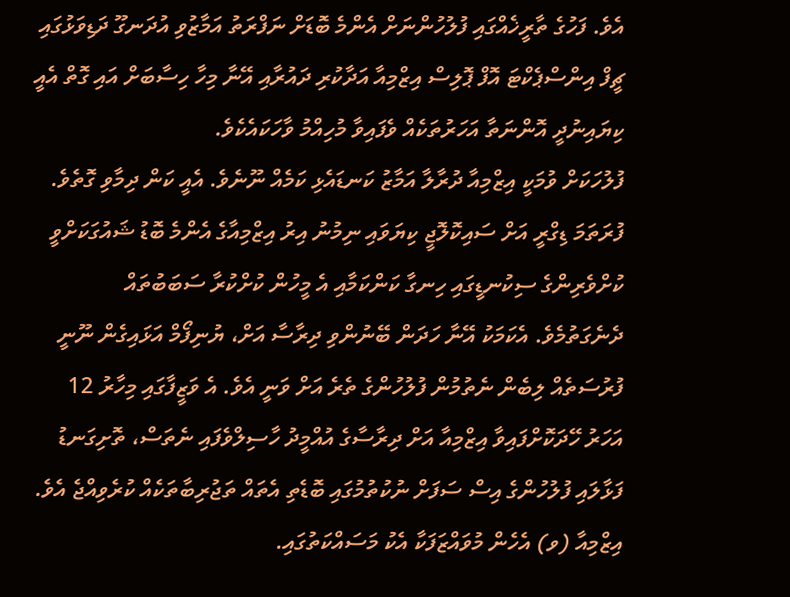އެވެ. ފަހުގެ ތާރީޚެއްގައި ފުލުހުންނަށް އެންމެ ބޮޑަށް ނަފްރަތު އަމާޒުވި އުދަނގޫ ދަޑިވަޅުގައި ޗީފް އިންސްޕެކްޓަ އޮފް ޕޮލިސް އިޒްމިއާ އަދާކުރި ދައުރާއި އޭނާ މިހާ ހިސާބަށް އައި ގޮތް އެއީ ކިޔައިނުދީ އޮންނަތާ އަހަރުތަކެއް ވެފައިވާ މުހިއްމު ވާހަކައެކެވެ.
ފުލުހަކަށް ވުމަކީ އިޒްމިއާ ދުރާލާ އަމާޒު ކަނޑައެޅި ކަމެއް ނޫނެވެ. އެއީ ކަން ދިމާވި ގޮތެވެ. ފުރަތަމަ ޑިގްރީ އަށް ސައިކޮލޮޖީ ކިޔަވައި ނިމުނު އިރު އިޒްމިއާގެ އެންމެ ބޮޑު ޝައުގަކަށްވީ ކުށްވެރިންގެ ސިކުނޑީގައި ހިނގާ ކަންކަމާއި އެ މީހުން ކުށްކުރާ ސަބަބުތައް ދެނެގަތުމެވެ. އެކަމަކު އޭނާ ހަދަން ބޭނުންވި ދިރާސާ އަށް، ޔުނިފޯމް އަޅައިގެން ނޫނީ ފުރުސަތެއް ލިބެން ނެތުމުން ފުލުހުންގެ ތެރެ އަށް ވަނީ އެވެ. އެ ވަޒީފާގައި މިހާރު 12 އަހަރު ހޭދަކޮށްފައިވާ އިޒްމިއާ އަށް ދިރާސާގެ އުއްމީދު ހާސިލްވެފައި ނެތަސް، ތޮށިގަނޑު ފަޅާލައި ފުލުހުންގެ އިސް ސަފަށް ނުކުތުމުގައި ބޮޑެތި އެތައް ތަޖުރިބާތަކެއް ކުރެވިއްޖެ އެވެ.
އިޒްމިއާ (ވ) އެހެން މުވައްޒަފަކާ އެކު މަސައްކަތުގައި.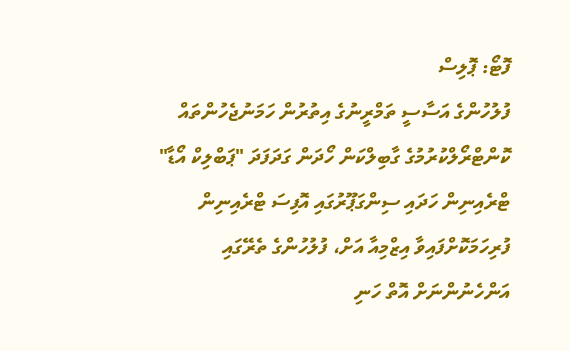ފޮޓޯ: ޕޮލިސް
ފުލުހުންގެ އަސާސީ ތަމްރީނުގެ އިތުރުން ހަމަނުޖެހުންތައް ކޮންޓްރޯލްކުރުމުގެ ގާބިލްކަން ހޯދަން ގަދަފަދަ "ޕަބްލިކް އޯޑާ" ޓްރެއިނިން ހަދައި ސިންގަޕޫރުގައި އޮފިސަ ޓްރެއިނިން ފުރިހަމަކޮށްފައިވާ އިޒްމިއާ އަށް، ފުލުހުންގެ ތެރޭގައި އަންހެނުންނަށް އޮތް ހަނި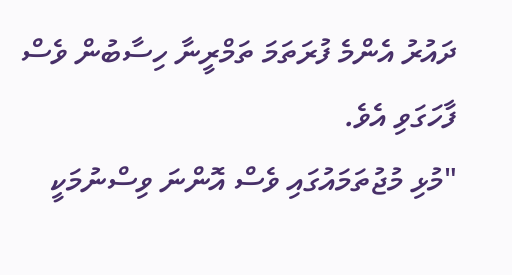ދައުރު އެންމެ ފުރަތަމަ ތަމްރީނާ ހިސާބުން ވެސް ފާހަގަވި އެވެ.
"މުޅި މުޖުތަމައުގައި ވެސް އޮންނަ ވިސްނުމަކީ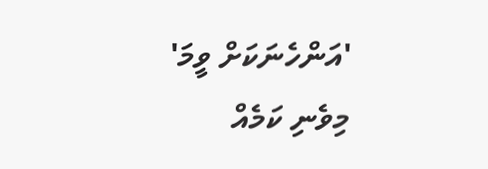'އަންހެނަކަށް ވީމަ' މިވެނި ކަމެއް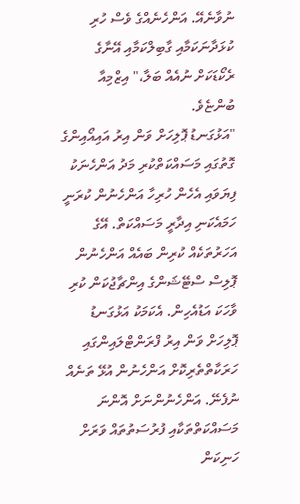ނުވާނެއޭ. އަންހެނެއްގެ ވެސް ހުރި ކުޅަދާނަކަމާއި ގާބިލްކަމާއި އޭނާގެ ރެކޯޑަކަށް ނުއެއް ބަލާ،" އިޒްމިއާ ބުންޏެވެ.
"އަޅުގަނޑު ޕޮލިހަށް ވަން އިރު އައިއޯއިންގެ ގޮތުގައި މަސައްކަތްކުރި މަދު އަންހެނަކު ފިޔަވައި އެހެން ހުރިހާ އަންހެނުން ކުރަނީ ހަމައެކަނި އިދާރީ މަސައްކަތް. އޭގެ އަހަރުތަކެއް ކުރިން ބައެއް އަންހެނުން ޕޮލިސް ސްޓޭޝަންގެ އިންޗާޖުކަން ކުރި ވާހަކަ އަޑުއެހިން. އެކަމަކު އަޅުގަނޑު ޕޮލިހަށް ވަން އިރު ފްރަންޓްލައިންގައި ހަރަކާތްތެރިކޮށް އަންހެނުން އުޅޭ ތަނެއް ނުފެނޭ. އަންހެނުންނަށް އޮންނަ މަސައްކަތްތަކާއި ފުރުސަތުތައް ވަރަށް ހަނިކަން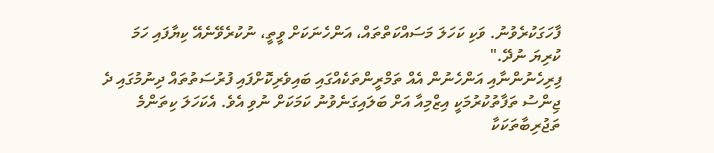ފާހަގަކުރެވުނު. ވަކި ކަހަލަ މަސައްކަތްތައް، އަންހެނަކަށް ވީތީ، ނުކުރެވޭނެއޭ ކިޔާފައި ހަމަ ކުރިޔަ ނުދޭ."
ފިރިހެނުންނާއި އަންހެނުން އެއް ތަމްރީންތަކެއްގައި ބައިވެރިކޮށްފައި ފުރުސަތުތައް ދިނުމުގައި ދެ ޖިންސު ތަފާތުކުރުމަކީ އިޒްމިއާ އަށް ބަލައިގަނެވުނު ކަމަކަށް ނުވި އެވެ. އެކަހަލަ ކިތަންމެ ތަޖުރިބާތަކަކާ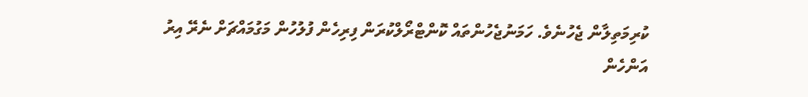ކުރިމަތިލާން ޖެހުނެވެ. ހަމަނުޖެހުންތައް ކޮންޓްރޯލްކުރަން ފިރިހެން ފުލުހުން މަގުމައްޗަށް ނެރޭ އިރު އަންހެން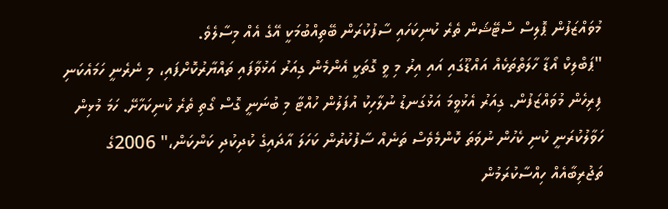މުވައްޒަފުން ޕޮލިސް ސްޓޭޝަން ތެރެ ކުނިކަހައި ސާފުކުރަން ބޭތިއްބުމަކީ އޭގެ އެއް މިސާލެވެ.
"ޕަބްލިކް އޯޑާ ހާލަތްތަކެއް އައްޑޫގައި އައި އިރު މި ވީ ގޮތަކީ އެންމެން ގިއަރު އަޅުވާފައި ތައްޔާރުކޮށްފައި، މި ނެރެނީ ހަމައެކަނި ފިރިހެން މުވައްޒަފުން. ގިއަރު އެޅުވީމަ އަޅުގަނޑު ނުލާހިކު އުފަލުން ހުއްޓާ މި ބުނަނީ ގޮސް ގޯތި ތެރެ ކުނިކަހާށޭ. ހަމަ މުޅިން ހަވާލުކުރަނީ ކުނި ކެހުން ނުވަތަ ކޮންމެވެސް ތަނެއް ސާފުކުރުން ކަހަލަ އާދައިގެ ކުދިކުދި ކަންކަން،" 2006ގެ ތަޖުރިބާއެއް ހިއްސާކުރަމުން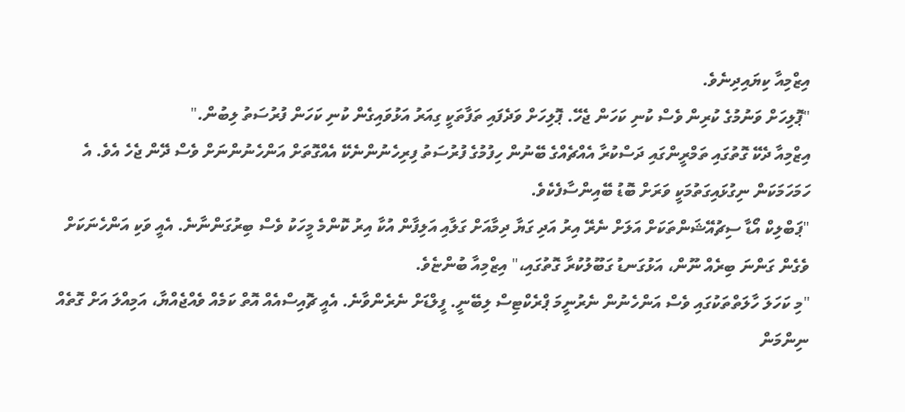އިޒްމިއާ ކިޔައިދިނެވެ.
"ޕޮލިހަށް ވަނުމުގެ ކުރިން ވެސް ކުނި ކަހަން ޖެހޭ. ޕޮލިހަށް ވަދެފައި ތަފާތަކީ ގިއަރު އަޅުވައިގެން ކުނި ކަހަން ފުރުސަތު ލިބުން."
އިޒްމިއާ ދެކޭ ގޮތުގައި ތަމްރީންގައި ދަސްކުރާ އެއްޗެއްގެ ބޭނުން ހިފުމުގެ ފުރުސަތު ފިރިހެނުންނެކޭ އެއްގޮތަށް އަންހެނުންނަށް ވެސް ދޭން ޖެހެ އެވެ. އެ ހަމަހަމަކަން ނިގުޅައިގަތުމަކީ ވަރަށް ބޮޑު ބޭއިންސާފެކެވެ.
"ޕަބްލިކް އޯޑާ ސިޗުއޭޝަންތަކަށް އަލަށް ނެރޭ އިރު އަދި ގަޔާ ދިމާއަށް ގަލާއި އަލިފާން އުކާ އިރު ކޮންމެ މީހަކު ވެސް ބިރުގަންނާނެ. އެއީ ވަކި އަންހެނަކަށް ވެގެން ގަންނަ ބިރެއް ނޫން، އަޅުގަނޑު ގަބޫލުކުރާ ގޮތުގައި،" އިޒްމިއާ ބުންޏެވެ.
"މި ކަހަލަ ހާލަތްތަކުގައި ވެސް އަންހެނުން ނެރުނީމަ ޕްރެކްޓިސް ލިބޭނީ. ފީލްޑަށް ނެރެންވާނެ. އެއީ ޗޮއިސްއެއް އޮތް ކަމެއް ވެއްޖެއްޔާ، އަމިއްލަ އަށް ގޮތެއް ނިންމަން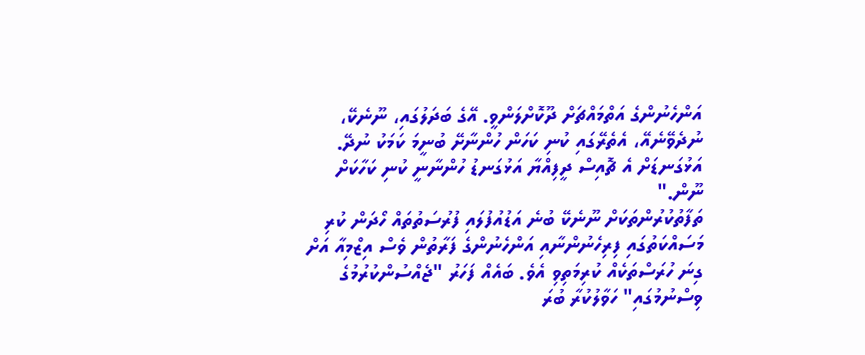އަންހެނުންގެ އަތްމައްޗަށް ދޫކޮށްލަންވީ. އޭގެ ބަދަލުގައި، ނޫނެކޭ، ނުދެވޭނެއޭ، އެތެރޭގައި ކުނި ކަހަން ހުންނާށޭ ބުނީމަ ކަމަކު ނުދޭ. އަޅުގަނޑަށް އެ ޗޮއިސް ދީފިއްޔާ އަޅުގަނޑު ހުންނާނީ ކުނި ކަހާކަށް ނޫން."
ތަފާތުކުރުންތަކަށް ނޫނެކޭ ބުނެ އަޑުއުފުލައި ފުރުސަތުތައް ހޯދަން ކުރި މަސައްކަތުގައި ފިރިހެނުންނާއި އަންހެނުންގެ ފަރާތުން ވެސް އިޒްމިއާ އަށް ގިނަ ހުރަސްތަކެއް ކުރިމަތިވި އެވެ. ބައެއް ފަހަރު "ޖެއްސުންކުރުމުގެ ވިސްނުމުގައި" ހަވާލުކުރާ ބުރަ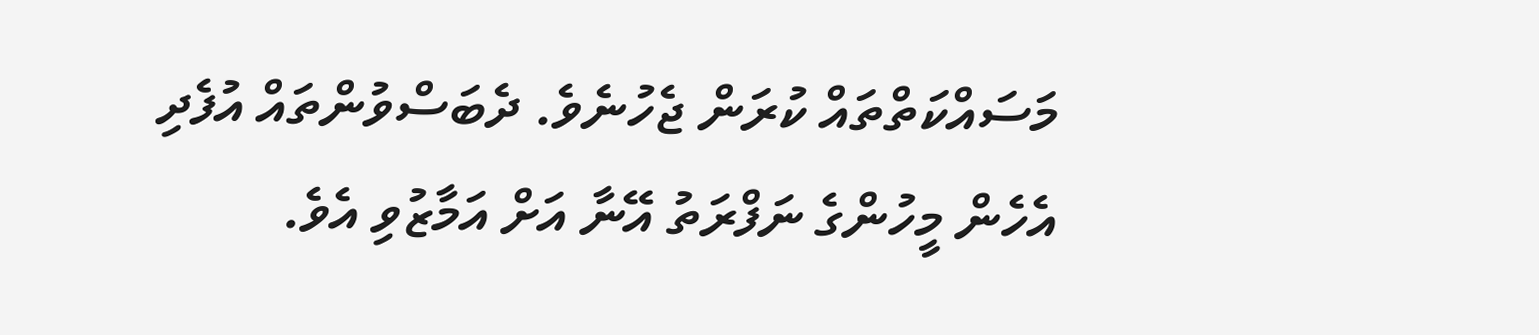މަސައްކަތްތައް ކުރަން ޖެހުނެވެ. ދެބަސްވުންތައް އުފެދި އެހެން މީހުންގެ ނަފްރަތު އޭނާ އަށް އަމާޒުވި އެވެ.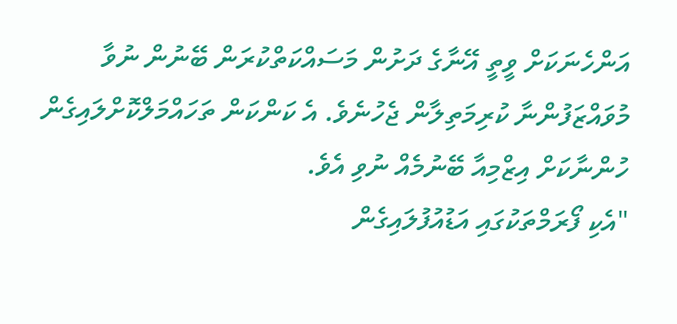އަންހެނަކަށް ވީތީ އޭނާގެ ދަށުން މަސައްކަތްކުރަން ބޭނުން ނުވާ މުވައްޒަފުންނާ ކުރިމަތިލާން ޖެހުނެވެ. އެ ކަންކަން ތަހައްމަލްކޮށްލައިގެން ހުންނާކަށް އިޒްމިއާ ބޭނުމެއް ނުވި އެވެ.
"އެކި ފޯރަމްތަކުގައި އަޑުއުފުލައިގެން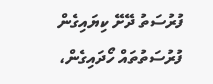ފުރުސަތު ދޭށޭ ކިޔައިގެން ފުރުސަތުތައް ހޯދައިގެން،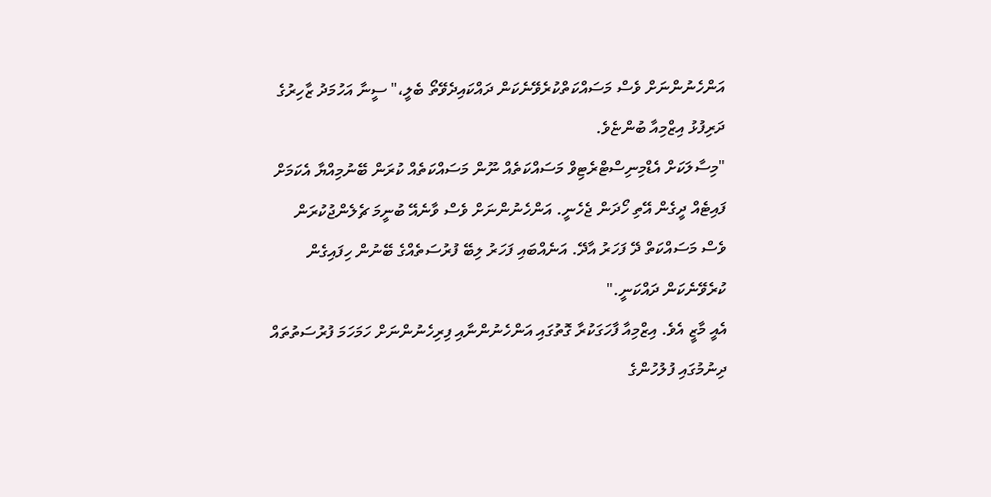އަންހެނުންނަށް ވެސް މަސައްކަތްކުރެވޭނެކަން ދައްކައިދެވޭތޯ ބެލީ،" ސީނާ އަހުމަދު ޒާހިރުގެ ދަރިފުޅު އިޒްމިއާ ބުންޏެވެ.
"މިސާލަކަށް އެޑްމިނިސްޓްރެޓިވް މަސައްކަތެއް ނޫން މަސައްކަތެއް ކުރަން ބޭނުމިއްޔާ އެކަމަށް ފައިޓެއް ދީގެން އޭތި ހޯދަން ޖެހެނީ. އަންހެނުންނަށް ވެސް ވާނެއޭ ބުނީމަ ޗެލެންޖުކުރަން ވެސް މަސައްކަތް ދޭ ފަހަރު އާދޭ. އަނެއްބައި ފަހަރު ލިބޭ ފުރުސަތެއްގެ ބޭނުން ހިފައިގެން ކުރެވޭނެކަން ދައްކަނީ."
އެއީ މާޒީ އެވެ. އިޒްމިއާ ފާހަގަކުރާ ގޮތުގައި އަންހެނުންނާއި ފިރިހެނުންނަށް ހަމަހަމަ ފުރުސަތުތައް ދިނުމުގައި ފުލުހުންގެ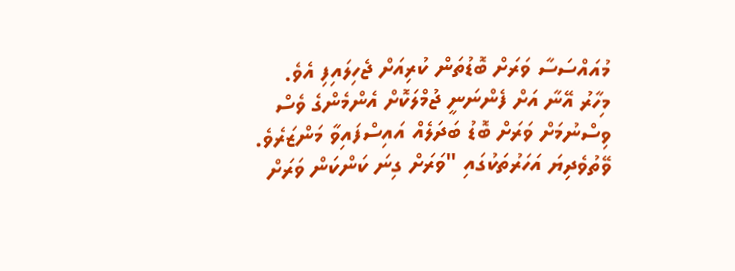މުއައްސަސާ ވަރަށް ބޮޑުތަން ކުރިއަށް ޖެހިލައިފި އެވެ. މިހާރު އޭނާ އަށް ފެންނަނީ ޖުމްލަކޮށް އެންމެންގެ ވެސް ވިސްނުމަށް ވަރަށް ބޮޑު ބަދަލެއް އައިސްފައިވާ މަންޒަރެވެ. ވޭތުވެދިޔަ އަހަރުތަކުގައި "ވަރަށް ގިނަ ކަންކަން ވަރަށް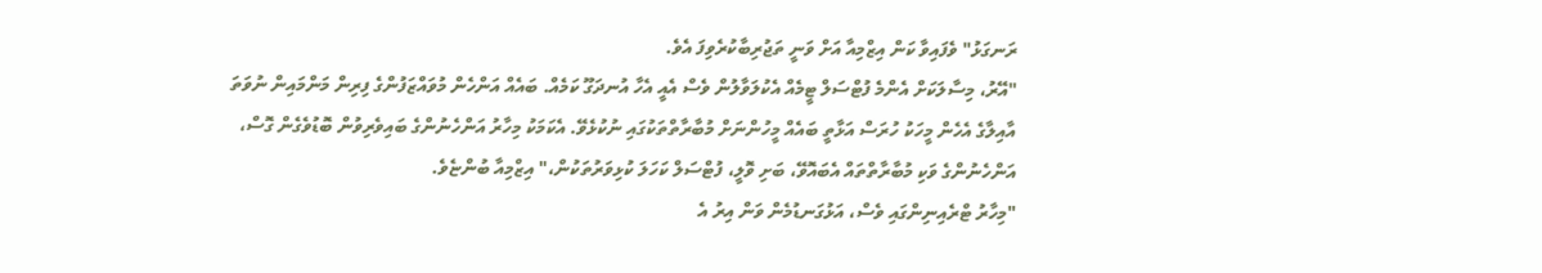ރަނގަޅު" ވެފައިވާ ކަން އިޒްމިއާ އަށް ވަނީ ތަޖުރިބާކުރެވިފަ އެވެ.
"އޭރު، މިސާލަކަށް އެންމެ ފުޓްސަލް ޓީމެއް އެކުލަވާލުން ވެސް އެއީ އެހާ އުނދަގޫ ކަމެއް. ބައެއް އަންހެން މުވައްޒަފުންގެ ފިރިން މަންމައިން ނުވަތަ އާއިލާގެ އެހެން މީހަކު ހުރަސް އަޅާތީ ބައެއް މީހުންނަށް މުބާރާތްތަކުގައި ނުކުޅެވޭ. އެކަމަކު މިހާރު އަންހެނުންގެ ބައިވެރިވުން ބޮޑުވެގެން ގޮސް، އަންހެނުންގެ ވަކި މުބާރާތްތައް އެބައޮވޭ، ބަށި ވޮލީ، ފުޓްސަލް ކަހަލަ ކުޅިވަރުތަކުން،" އިޒްމިއާ ބުންޏެވެ.
"މިހާރު ޓްރެއިނިންގައި ވެސް، އަޅުގަނޑުމެން ވަން އިރު އެ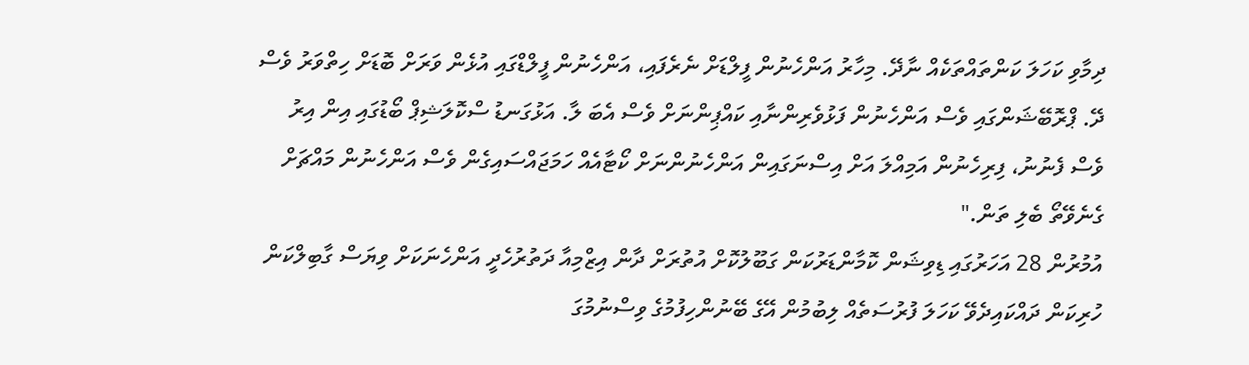ދިމާވި ކަހަލަ ކަންތައްތަކެއް ނާދޭ. މިހާރު އަންހެނުން ފީލްޑަށް ނެރެފައި، އަންހެނުން ފީލްޑްގައި އުޅެން ވަރަށް ބޮޑަށް ހިތްވަރު ވެސް ދޭ. ޕްރޮބޭޝަންގައި ވެސް އަންހެނުން ފަޅުވެރިންނާއި ކައްޕިންނަށް ވެސް އެބަ ލާ. އަޅުގަނޑު ސްކޮލަޝިޕް ބޯޑުގައި އިން އިރު ވެސް ފެނުނު، ފިރިހެނުން އަމިއްލަ އަށް އިސްނަގައިން އަންހެނުންނަށް ކޯޓާއެއް ހަމަޖައްސައިގެން ވެސް އަންހެނުން މައްޗަށް ގެނެވޭތޯ ބެލި ތަން."
އުމުރުން 28 އަހަރުގައި ޑިވިޝަން ކޮމާންޑަރުކަން ގަބޫލުކޮށް އުތުރަށް ދާން އިޒްމިއާ ދަތުރުހެދީ އަންހެނަކަށް ވިޔަސް ގާބިލްކަން ހުރިކަން ދައްކައިދެވޭ ކަހަލަ ފުރުސަތެއް ލިބުމުން އޭގެ ބޭނުންހިފުމުގެ ވިސްނުމުގަ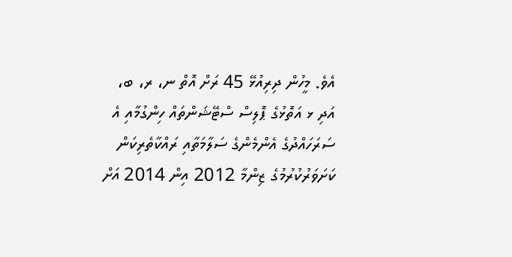އެވެ. މީހުން ދިރިއުޅޭ 45 ރަށް އޮތް ނ، ރ، ބ، އަދި ޅ އަތޮޅުގެ ޕޮލިސް ސްޓޭޝަންތައް ހިންގުމާއި އެ ސަރަހައްދުގެ އެންމެންގެ ސަލާމަތާއި ރައްކާތެރިކަން ކަށަވަރުކުރުމުގެ ޒިންމާ 2012 އިން 2014 އަށް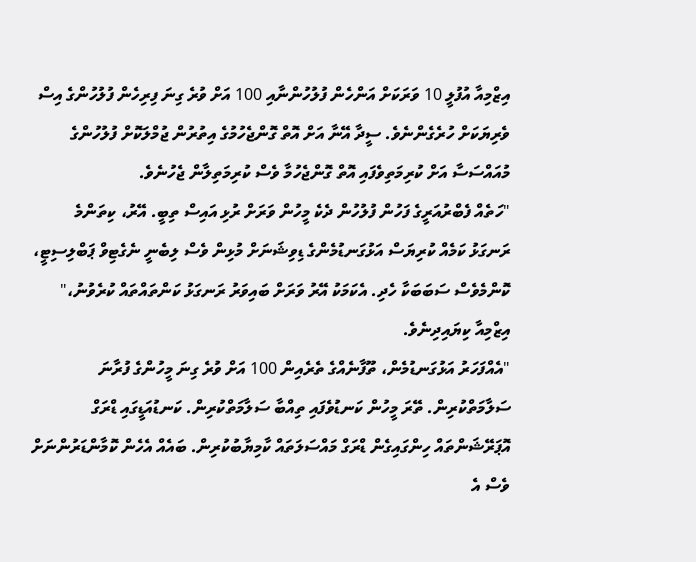އިޒްމިއާ އުފުލީ 10 ވަރަކަށް އަންހެން ފުލުހުންނާއި 100 އަށް ވުރެ ގިނަ ފިރިހެން ފުލުހުންގެ އިސް ވެރިޔަކަށް ހުރެގެންނެވެ. ސީދާ އޭނާ އަށް އޮތް ގޮންޖެހުމުގެ އިތުރުން ޖުމްލަކޮށް ފުލުހުންގެ މުއައްސަސާ އަށް ކުރިމަތިވެފައި އޮތް ގޮންޖެހުމާ ވެސް ކުރިމަތިލާން ޖެހުނެވެ.
"ހަތެއް ފެބްރުއަރީގެ ފަހުން ފުލުހުން ދެކެ މީހުން ވަރަށް ރުޅި އައިސް ތިބީ. އޭރު، ކިތަންމެ ރަނގަޅު ކަމެއް ކުރިޔަސް އަޅުގަނޑުމެންގެ ޑިވިޝަނަށް މުޅިން ވެސް ލިބެނީ ނެގެޓިވް ޕަބްލިސިޓީ، ކޮންމެވެސް ސަބަބަކާ ހެދި. އެކަމަކު އޭރު ވަރަށް ބައިވަރު ރަނގަޅު ކަންތައްތައް ކުރެވުނު،" އިޒްމިއާ ކިޔައިދިނެވެ.
"އެއްފަހަރު އަޅުގަނޑުމެން، ތޫފާނެއްގެ ތެރެއިން 100 އަށް ވުރެ ގިނަ މީހުންގެ ފުރާނަ ސަލާމަތްކުރިން. ތޭރަ މީހުން ކަނޑުވެފައި ތިއްބާ ސަލާމަތްކުރިން. ކަނޑުއަޑީގައި ޑްރަގް އޮޕަރޭޝަންތައް ހިންގައިގެން ޑްރަގް މައްސަލަތައް ކާމިޔާބުކުރިން. ބައެއް އެހެން ކޮމާންޑަރުންނަށް ވެސް އެ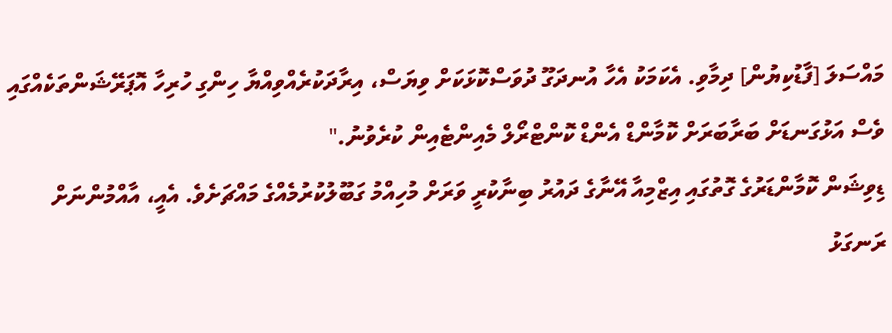މައްސަލަ [ފާޑުކިޔުން] ދިމާވި. އެކަމަކު އެހާ އުނދަގޫ ދުވަސްކޮޅަކަށް ވިޔަސް، އިރާދަކުރެއްވިއްޔާ ހިންގި ހުރިހާ އޮޕަރޭޝަންތަކެއްގައި ވެސް އަޅުގަނޑަށް ބަރާބަރަށް ކޮމާންޑް އެންޑް ކޮންޓްރޯލް މެއިންޓެއިން ކުރެވުނު."
ޑިވިޝަން ކޮމާންޑަރުގެ ގޮތުގައި އިޒްމިއާ އޭނާގެ ދައުރު ބިނާކުރީ ވަރަށް މުހިއްމު ގަބޫލުކުރުމެއްގެ މައްޗަށެވެ. އެއީ، އާއްމުންނަށް ރަނގަޅު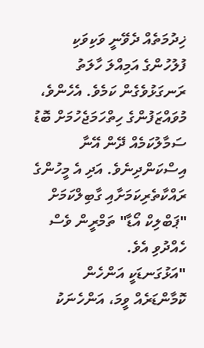ޚިދުމަތެއް ދެވޭނީ ވަކިވަކި ފުލުހުންގެ އަމިއްލަ ހާލަތު ރަނގަޅުވެގެން ކަމެވެ. އެހެންވެ، މުވައްޒަފުންގެ ހިތްހަމަޖެހުމަށް ބޮޑު ސަމާލުކަމެއް ދޭން އޭނާ އިސްކަންދިނެވެ. އަދި އެ މީހުންގެ ރައްކާތެރިކަމަށާއި ގާބިލްކަމަށް "ޕަބްލިކް އޯޑާ" ތަމްރީން ވެސް ހެއްދުވި އެވެ.
"އަޅުގަނޑަކީ އަންހެން ކޮމާންޑަރެއް ވީމަ، އަންހެނަކު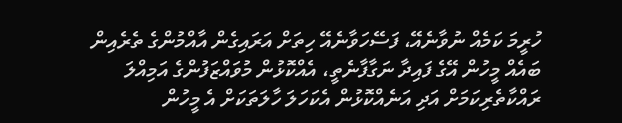ހުރީމަ ކަމެއް ނުވާނެއޭ، ފަސޭހަވާނެއޭ ހިތަށް އަރައިގެން އާއްމުންގެ ތެރެއިން ބައެއް މީހުން އޭގެ ފައިދާ ނަގާފާނެތީ، އެއްކޮޅުން މުވައްޒަފުންގެ އަމިއްލަ ރައްކާތެރިކަމަށް އަދި އަނެއްކޮޅުން އެކަހަލަ ހާލަތަކަށް އެ މީހުން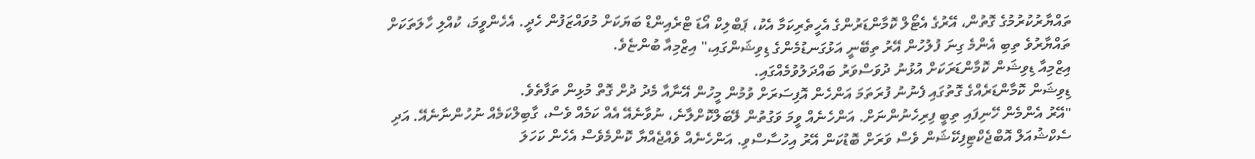ތައްޔާރުކުރުމުގެ ގޮތުން، އޭރުގެ އެޓޯލް ކޮމާންޑަރުންގެ އެހީތެރިކަމާ އެކު، ޕަބްލިކް އޯޑަ ޓްރެއިންޑް ބަޔަކަށް މުވައްޒަފުން ހެދީ. އެހެންވީމަ، ކުއްލި ހާލަތަކަށް ތައްޔާރުވެ ތިބި އެންމެ ގިނަ ފުލުހުން އޭރު ތިބޭނީ އަޅުގަނޑުމެންގެ ޑިވިޝަންގައި،" އިޒްމިއާ ބުންޏެވެ.
އިޒްމިއާ ޑިވިޝަން ކޮމާންޑަރަކަށް އުޅުނު ދުވަސްވަރު ބައްދަލުވުމެއްގައި.
ޑިވިޝަން ކޮމާންޑަރެއްގެ ގޮތުގައި ފެނުނު ފުރަތަމަ އަންހެން އޮފިސަރަށް ވުމުން މީހުން އޭނާއާ މެދު ދުށް ގޮތް މުޅިން ތަފާތެވެ.
"އޭރު އެންމެން ހޭނިފައި ތިބީ ފިރިހެނުންނަށް. އަންހެނެއް ވީމަ ވަގުތުން ލޭބަލްކޮށްލާނެ، ނުވާނެއޭ އެއް ކަމެއް ވެސް، ގާބިލްކަމެއް ނުހުންނާނެއޭ. އަދި ސެކްޝުއަލް އޮބްޖެކްޓިފިކޭޝަން ވެސް ވަރަށް ބޮޑުކަން އޭރު އިހުސާސްވި. އަންހެނެއް ވެއްޖެއްޔާ ކޮންމެވެސް އެހެން ކަހަލަ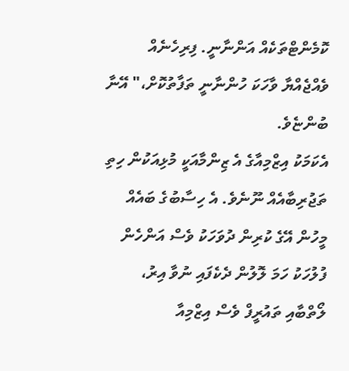ކޮމެންޓްތަކެއް އަންނާނީ. ފިރިހެނެއް ވެއްޖެއްޔާ ވާހަކަ ހުންނާނީ ތަފާތުކޮށް،" އޭނާ ބުންޏެވެ.
އެކަމަކު އިޒްމިއާގެ އެ ޒިންމާއަކީ މުޅިއަކުން ހިތި ތަޖުރިބާއެއް ނޫނެވެ. އެ ހިސާބުގެ ބައެއް މީހުން އޭގެ ކުރިން ދުވަހަކު ވެސް އަންހެން ފުލުހަކު ހަމަ ލޮލުން ދެކެފައި ނުވާ އިރު، ލޯތްބާއި ތައުރީފް ވެސް އިޒްމިއާ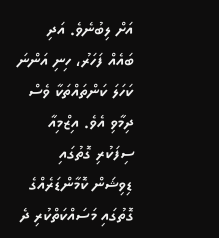އަށް ލިބުނެވެ. އަދި ބައެއް ފަހަރު، ހިނި އަންނަ ކަހަލަ ކަންތައްތަކާ ވެސް ދިމާވި އެވެ. އިޒްމިއާ ސިފަކުރި ގޮތުގައި ޑިވިޝަން ކޮމާންޑަރެއްގެ ގޮތުގައި މަސައްކަތްކުރި ދެ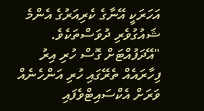އަހަރަކީ އޭނާގެ ކެރިއަރުގެ އެންމެ ޝައުގުވެރި ދުވަސްތަކެވެ.
"އޭދަފުއްޓަށް ގޮސް ހުރި އިރު ފިހާރައެއް ތެރޭގައި ހުރި އަންހެނެއް ވަރަށް އެކްސައިޓްވެފައި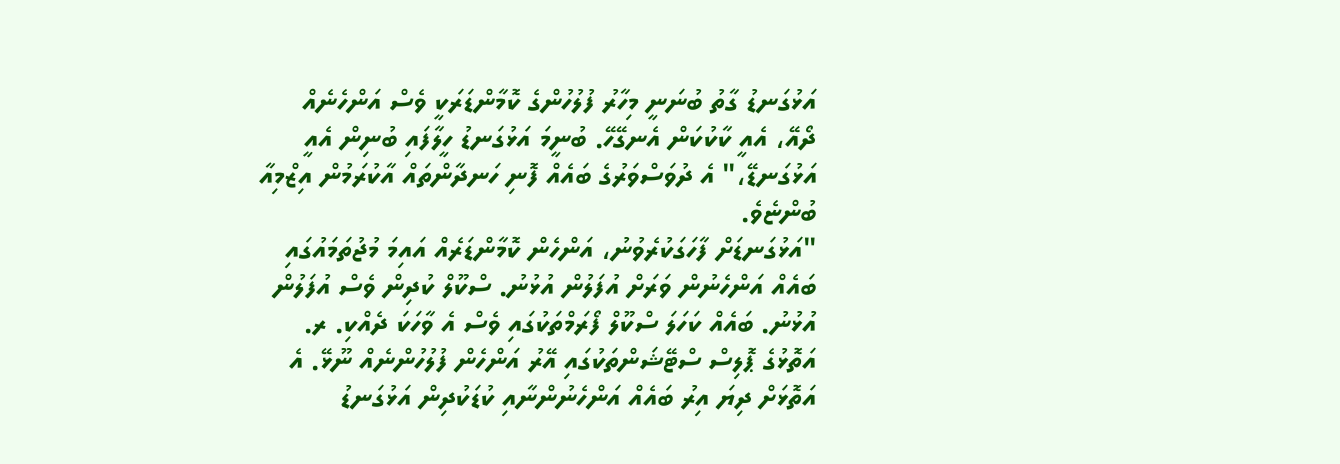އަޅުގަނޑު ގާތު ބުނަނީ މިހާރު ފުލުހުންގެ ކޮމާންޑަރަކީ ވެސް އަންހެނެއް ދޯއޭ، އެއީ ކާކުކަން އެނގޭހޭ. ބުނީމަ އަޅުގަނޑު ހީލާފައި ބުނިން އެއީ އަޅުގަނޑޭ،" އެ ދުވަސްވަރުގެ ބައެއް ފޮނި ހަނދާންތައް އާކުރަމުން އިޒްމިއާ ބުންޏެވެ.
"އަޅުގަނޑަށް ފާހަގަކުރެވުނު، އަންހެން ކޮމާންޑަރެއް އައިމަ މުޖުތަމައުގައި ބައެއް އަންހެނުން ވަރަށް އުފަލުން އުޅުނު. ސްކޫލް ކުދިން ވެސް އުފަލުން އުޅުނު. ބައެއް ކަހަލަ ސްކޫލް ފޯރަމްތަކުގައި ވެސް އެ ވާހަކަ ދެއްކި. ރ. އަތޮޅުގެ ޕޮލިސް ސްޓޭޝަންތަކުގައި އޭރު އަންހެން ފުލުހުންނެއް ނޫޅޭ. އެ އަތޮޅަށް ދިޔަ އިރު ބައެއް އަންހެނުންނާއި ކުޑަކުދިން އަޅުގަނޑު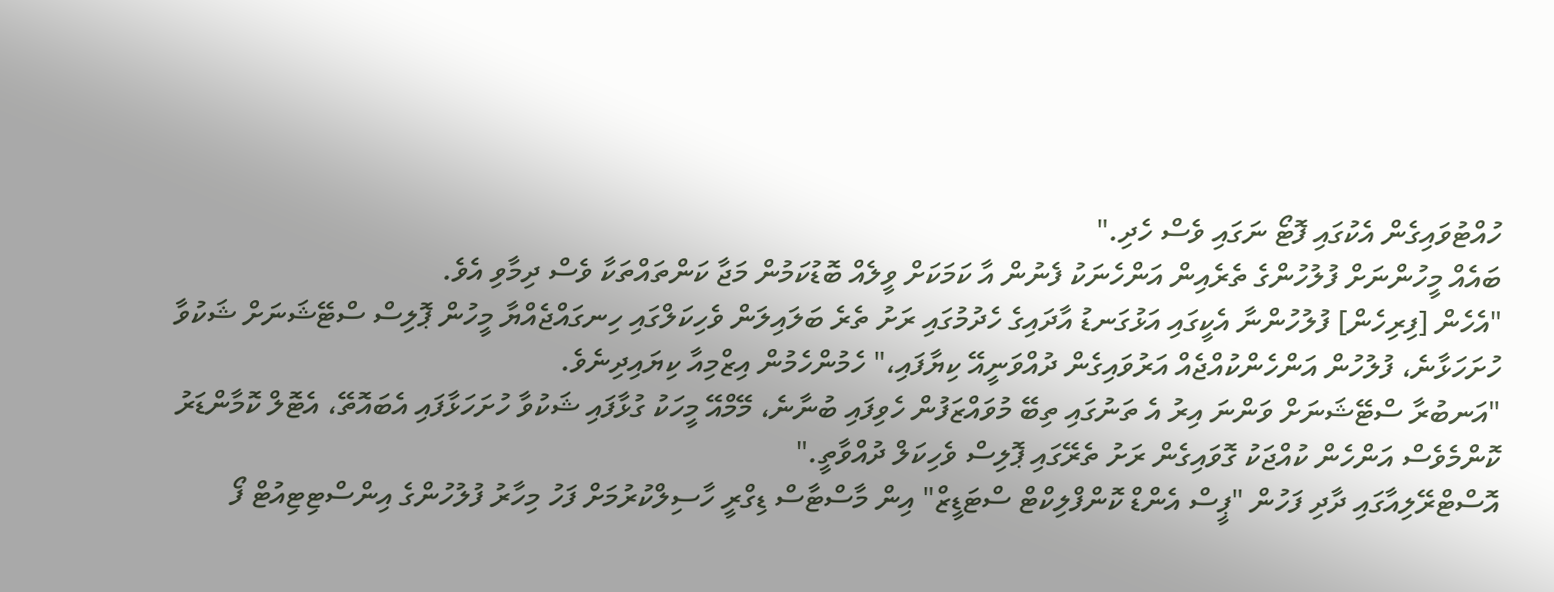ހުއްޓުވައިގެން އެކުގައި ފޮޓޯ ނަގައި ވެސް ހެދި."
ބައެއް މީހުންނަށް ފުލުހުންގެ ތެރެއިން އަންހެނަކު ފެނުން އާ ކަމަކަށް ވީލެއް ބޮޑުކަމުން މަޖާ ކަންތައްތަކާ ވެސް ދިމާވި އެވެ.
"އެހެން [ފިރިހެން] ފުލުހުންނާ އެކީގައި އަޅުގަނޑު އާދައިގެ ހެދުމުގައި ރަށު ތެރެ ބަލައިލަން ވެހިކަލްގައި ހިނގައްޖެއްޔާ މީހުން ޕޮލިސް ސްޓޭޝަނަށް ޝަކުވާ ހުށަހަޅާނެ، ފުލުހުން އަންހެންކުއްޖެއް އަރުވައިގެން ދުއްވަނީއޭ ކިޔާފައި،" ހެމުންހެމުން އިޒްމިއާ ކިޔައިދިނެވެ.
"އަނބުރާ ސްޓޭޝަނަށް ވަންނަ އިރު އެ ތަނުގައި ތިބޭ މުވައްޒަފުން ހެވިފައި ބުނާނެ، މޭމްއޭ މީހަކު ގުޅާފައި ޝަކުވާ ހުށަހަޅާފައި އެބައޮތޭ، އެޓޮލް ކޮމާންޑަރު ކޮންމެވެސް އަންހެން ކުއްޖަކު ގޮވައިގެން ރަށު ތެރޭގައި ޕޮލިސް ވެހިކަލް ދުއްވާތީ."
އޮސްޓްރޭލިއާގައި ދާދި ފަހުން "ޕީސް އެންޑް ކޮންފްލިކްޓް ސްޓަޑީޒް" އިން މާސްޓާސް ޑިގްރީ ހާސިލްކުރުމަށް ފަހު މިހާރު ފުލުހުންގެ އިންސްޓިޓިއުޓް ފޯ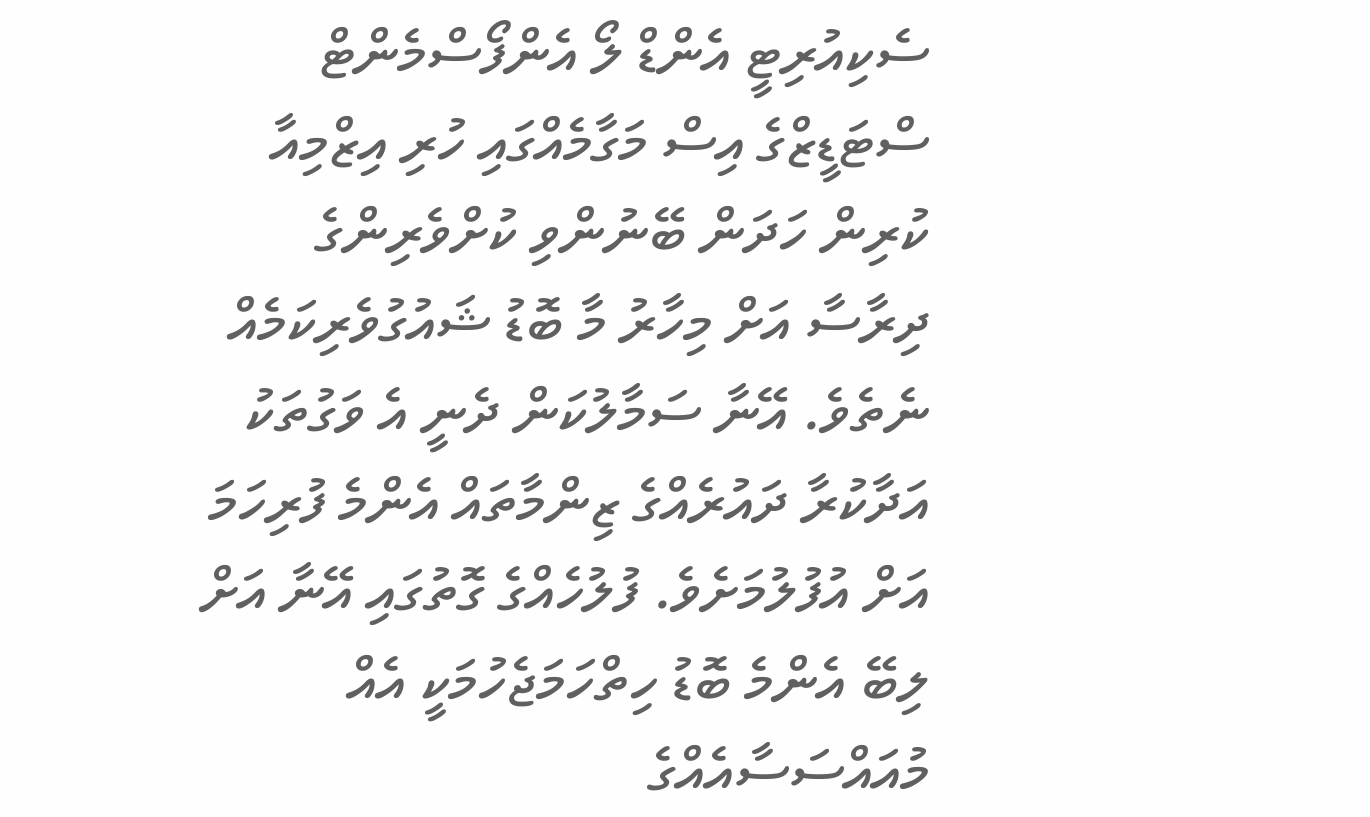ސެކިއުރިޓީ އެންޑް ލޯ އެންފޯސްމެންޓް ސްޓަޑީޒްގެ އިސް މަގާމެއްގައި ހުރި އިޒްމިއާ ކުރިން ހަދަން ބޭނުންވި ކުށްވެރިންގެ ދިރާސާ އަށް މިހާރު މާ ބޮޑު ޝައުގުވެރިކަމެއް ނެތެވެ. އޭނާ ސަމާލުކަން ދެނީ އެ ވަގުތަކު އަދާކުރާ ދައުރެއްގެ ޒިންމާތައް އެންމެ ފުރިހަމަ އަށް އުފުލުމަށެވެ. ފުލުހެއްގެ ގޮތުގައި އޭނާ އަށް ލިބޭ އެންމެ ބޮޑު ހިތްހަމަޖެހުމަކީ އެއް މުއައްސަސާއެއްގެ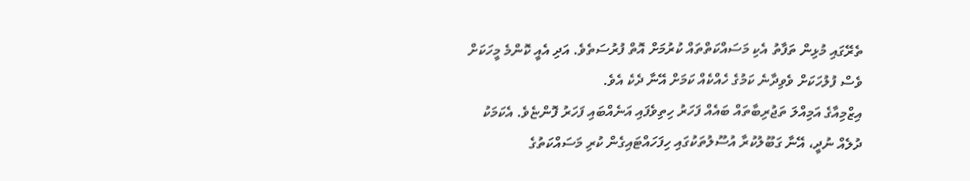ތެރޭގައި މުޅިން ތަފާތު އެކި މަސައްކަތްތައް ކުރުމަށް އޮތް ފުރުސަތެވެ. އަދި އެއީ ކޮންމެ މީހަކަށް ވެސް ފުލުހަކަށް ވެވިދާނެ ކަމުގެ ހެއްކެއް ކަމަށް އޭނާ ދެކެ އެވެ.
އިޒްމިއާގެ އަމިއްލަ ތަޖުރިބާތައް ބައެއް ފަހަރު ހިތިވެފައި އަނެއްބައި ފަހަރު ފޮންޏެވެ. އެކަމަކު ދުލެއް ނުދީ، އޭނާ ގަބޫލުކުރާ އުސޫލުތަކުގައި ހިފަހައްޓައިގެން ކުރި މަސައްކަތުގެ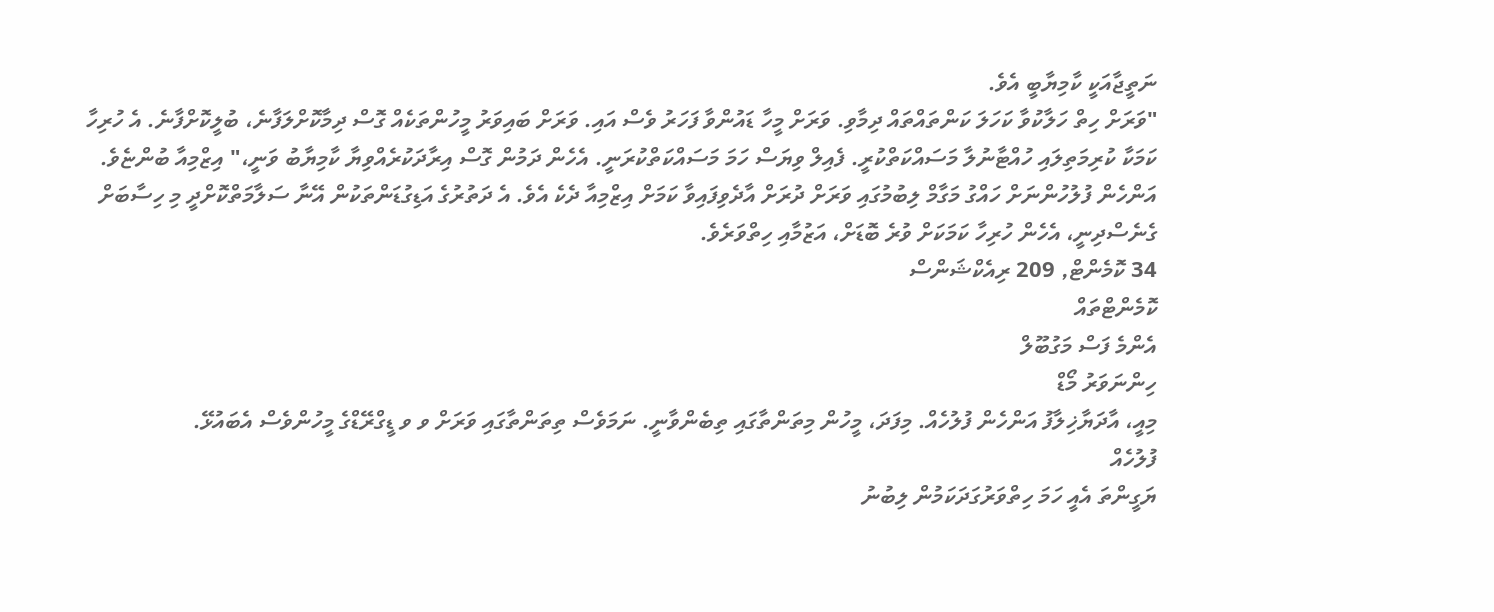ނަތީޖާއަކީ ކާމިޔާބީ އެވެ.
"ވަރަށް ހިތް ހަލާކުވާ ކަހަލަ ކަންތައްތައް ދިމާވި. ވަރަށް މީހާ ޑައުންވާ ފަހަރު ވެސް އައި. ވަރަށް ބައިވަރު މީހުންތަކެއް ގޮސް ދިމާކޮށްލަފާނެ، ބުލީކޮށްފާނެ. އެ ހުރިހާ ކަމަކާ ކުރިމަތިލައި ހުއްޓާނުލާ މަސައްކަތްކުރީ. ފެއިލް ވިޔަސް ހަމަ މަސައްކަތްކުރަނީ. އެހެން ދަމުން ގޮސް އިރާދަކުރެއްވިޔާ ކާމިޔާބު ވަނީ،" އިޒްމިއާ ބުންޏެވެ.
އަންހެން ފުލުހުންނަށް ހައްގު މަގާމް ލިބުމުގައި ވަރަށް ދުރަށް އާދެވިފައިވާ ކަމަށް އިޒްމިއާ ދެކެ އެވެ. އެ ދަތުރުގެ އަޑިގުޑަންތަކުން އޭނާ ސަލާމަތްކޮށްދީ މި ހިސާބަށް ގެނެސްދިނީ، އެހެން ހުރިހާ ކަމަކަށް ވުރެ ބޮޑަށް، އަޒުމާއި ހިތްވަރެވެ.
34 ކޮމެންޓް, 209 ރިއެކްޝަންސް
ކޮމެންޓްތައް
އެންމެ ފަސް މަގުބޫލް
ހިންނަވަރު މޯޑް
މިއީ، އާދަޔާޚިލާފު އަންހެން ފުލުހެއް. މިފަދަ، މީހުން މިތަންތާގައި ތިބެންވާނީ. ނަމަވެސް ތިތަންތާގައި ވަރަށް ވ ވ ޑީގްރޭޑްގެ މީހުންވެސް އެބައުޅޭ.
ފުލުހެއް
ޔަގީންތަ އެއީ ހަމަ ހިތްވަރުގަދަކަމުން ލިބުނު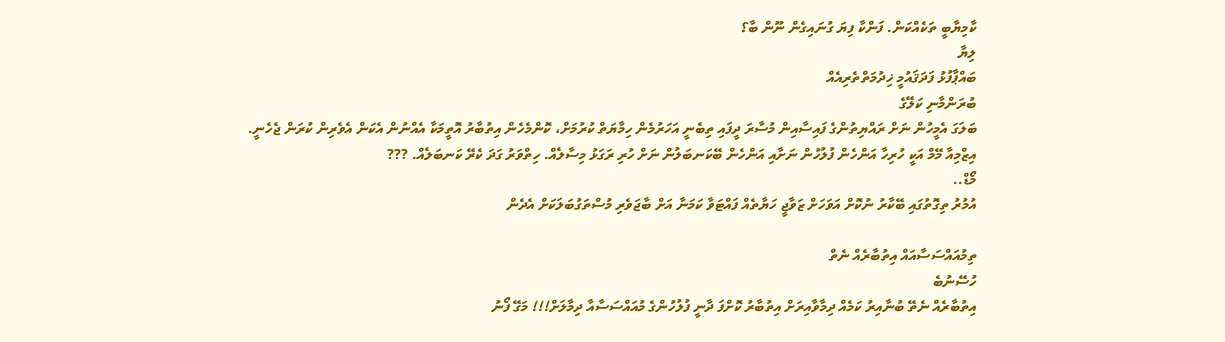ކާމިޔާބީ ތަކެއްކަން. ފަންކާ ފިޔަ ގުނައިގެން ނޫން ބާ؟
ލިޔާ
ބައްޕާފުޅު ފަދަޤައުމީ ޚިދުމަތްތެރިއެއް
ބުރަންމާނި ކަލޭގެ
ބަލަގަ އެމީހުން ނަށް ރައްޔިތުންގެ ފައިސާއިން މުސާރަ ދީފައި ތިބެނީ އަހަރުމެން ހިމާޔަތް ކުރުމަށް، ކޮންމެހެން އިތުބާރު އޮތީމަކާ އެއްނުން އެކަން އެވެރިން ކުރަން ޖެހެނީ.
އިޒްމިއާ މޭމް އަކީ ހުރިހާ އަންހެން ފުލުހުން ނަށާއި އަންހެން ބޭކަނބަލުން ނަށް ހުރި ރަގަޅު މިސާލެއް. ހިތްވަރު ގަދަ ކެރޭ ކަނބަލެއް. ???
މޯޑް..
އުމުރު ތިގޮތުގައި ބޭކާރު ނުކޮށް އަވަހަށް ޒަވާޖީ ހަޔާތެއް ފައްޓަވާ ކަމަނާ އަށް ބާޖަވެރި މުސްތަގުބަލަކަށް އެދެން

ތިމުއައްސަސާއައް އިތުބާރެއް ނެތް
ހުސޭނުބެ
އިތުބާރެއް ނެތޭ ބުނާއިރު ކަމެއް ދިމާވާއިރަށް އިތުބާރު ކޮށްފަ ދާނީ ފުލުހުންގެ މުއައްސަސާއާ ދިމާލަށް!!! މަގޭ ފޯނު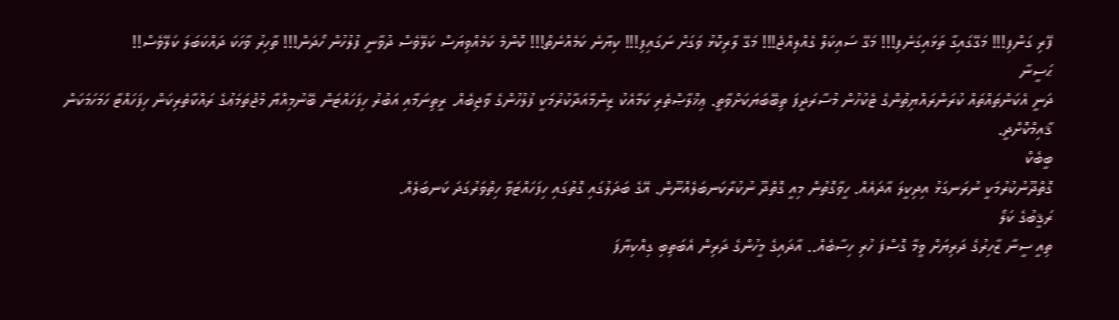ފޭރި ގަންފި!!! މަގޭގައިގާ ތަޅައިގަނެފި!!! މަގޭ ސައިކަލް ގެއްލިއްޖެ!!! މަގޭ ލާރިކޮޅު ވަގަށް ނަގައިފި!!! ކިޔާނެ ކަމެއްނެތް!!! ކޮންމެ ކަމެއްވިޔަސް ކަލޭވެސް ދުވާނީ ފުލުހުން ހޯދަން!!! ތާހިރު ވާހަކަ ދައްކަބަލަ ކަލޭވެސް!!
ޙަސީނާ
ދަނީ އެކަންތައްތައް ކުރަންރައްޔިތުންގެ ޓެކުހުން މުސާރަދީފަ ތިބޭބަޔަކަށްވާތީ. ޢިޚްލާޞްތެރި ކަމާއެކު ޒިންމާއަދާކުރުމަކީ ފުލުހުންގެ ވާޖިބެއް. ރީތިނަމާއި އަބުރު ހިފަހައްޓަން ބޭނުމިއްޔާ މުޖުތަމަޢުގެ ރައްކާތެރިކަން ހިފަހައްޓާ ހަމަހަމަކަން ޤާއިމްކޮށްދީ.
ބީބެކް
ގޮތްދޫނުކުރުމަކީ ނުރަނގަޅު އިދިކީލަ އާދައެއް. ހީވާގޮތުން މިއީ ގޮތްދޫ ނުކުރާކަނބަލެއްނޫން. އޭގެ ބަދަލުގައި ގޮތުގައި ހިފަހައްޓަވާ ހިތްވަރުގަދަ ކަނބަލެއް.
ރަޤީބުގެ ކަލޯ
ތިއީ ސީނާ ޒާހިރުގެ ދަރިޔަށް ވީމާ ގޮސްފަ ހުރި ހިސާބެއް.. އާދައިގެ މީހުންގެ ދަރިން އެބަތިބި ގިއްކިޔާފަ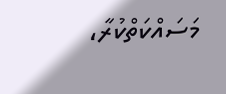މަސައްކަތްކުރާ،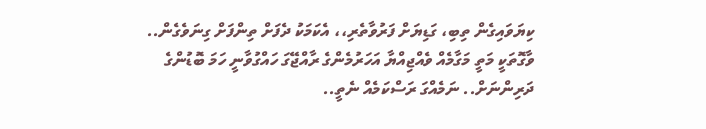ކިޔަވައިގެން ތިބި، ގަޑިޔަށް ފަރުވާތެރި،، އެކަމަކު ދެފަށް ތިންފަށް ގިނަވެގެން.. ވާގޮތަކީ މަތީ މަގާމެއް ވެއްޖިއްޔާ އަހަރުމެންގެ ރާއްޖޭގަ ހައްގުވާނީ ހަމަ ބޮޑުންގެ ދަރިންނަށް.. ނަމެއްގަ ރަސްކަމެއް ނެތީ..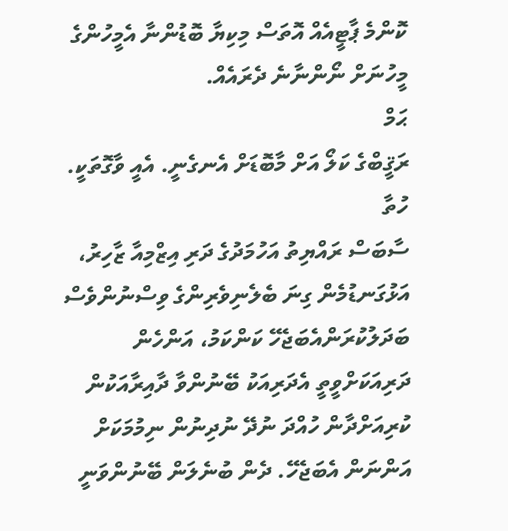ކޮންމެ ޕާޓީއެއް އޮތަސް މިކިޔާ ބޮޑުންނާ އެމީހުންގެ މީހުނަށް ނޯންނާނެ ދެރައެއް.
ޙަމް
ރަޤީބްގެ ކަލޯ އަށް މާބޮޑަށް އެނގެނީ. އެއީ ވާގޮތަކީ.
ހުތާ
ސާބަސް ރައްޔިތު އަހުމަދުގެ ދަރި އިޒްމިއާ ޒާހިރު، އަޅުގަނޑުމެން ގިނަ ބެލެނިވެރިންގެ ވިސްނުންވެސް ބަދަލުކުރަންއެބަޖެހޭ ކަންކަމު، އަންހެން ދަރިއަކަށްވީތީ އެދަރިއަކު ބޭނުންވާ ދާއިރާއަކުން ކުރިއަށްދާން ހުއްދަ ނުދޭ ނުދިނުން ނިމުމަކަށް އަންނަން އެބަޖެހޭ. ދެން ބުނެލަން ބޭނުންވަނީ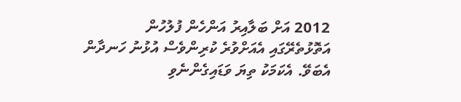2012 އަށް ބަލާއިރު އަންހެން ފުލުހުން އަތޮޅުތެރޭގައި އެއަށްވުރެ ކުރިންވެސް އުޅުނު ހަނދާން އެބަވޭ. އެކަމަކު ތިޔަ ވަޑައިގެންނެވި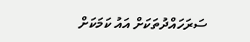ސަރަހައްދުތަކަށް އައު ކަމަކަށް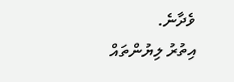ވެދާނެ.
އިތުރު ލިޔުންތައް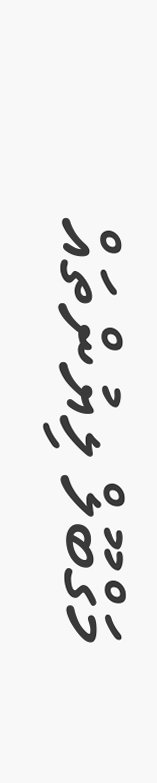މަގްބޫލް ލިޔުންތައް